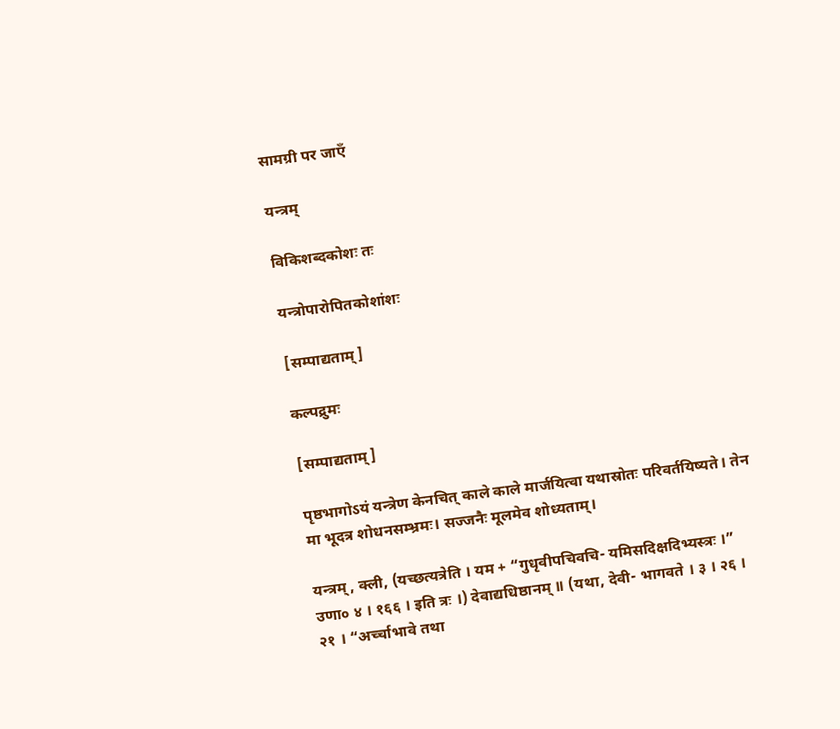सामग्री पर जाएँ

यन्त्रम्

विकिशब्दकोशः तः

यन्त्रोपारोपितकोशांशः

[सम्पाद्यताम्]

कल्पद्रुमः

[सम्पाद्यताम्]

पृष्ठभागोऽयं यन्त्रेण केनचित् काले काले मार्जयित्वा यथास्रोतः परिवर्तयिष्यते। तेन मा भूदत्र शोधनसम्भ्रमः। सज्जनैः मूलमेव शोध्यताम्।

यन्त्रम्, क्ली, (यच्छत्यत्रेति । यम + “गुधृवीपचिवचि- यमिसदिक्षदिभ्यस्त्रः ।” उणा० ४ । १६६ । इति त्रः ।) देवाद्यधिष्ठानम् ॥ (यथा, देवी- भागवते । ३ । २६ । २१ । “अर्च्चाभावे तथा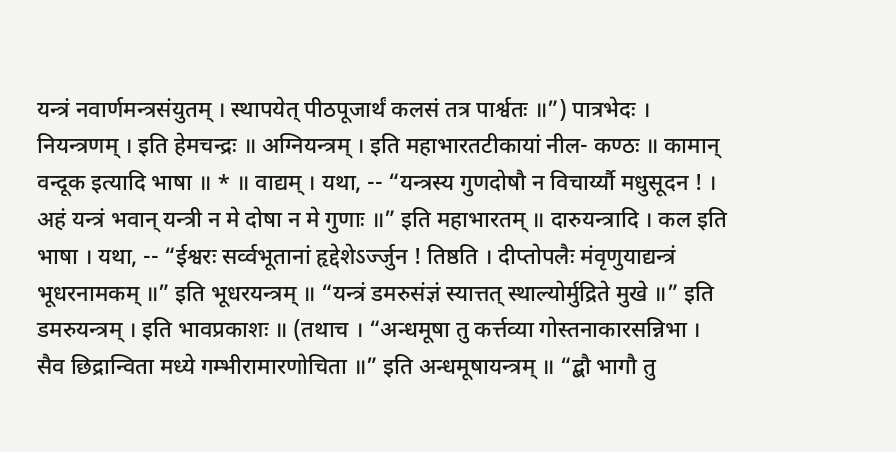यन्त्रं नवार्णमन्त्रसंयुतम् । स्थापयेत् पीठपूजार्थं कलसं तत्र पार्श्वतः ॥”) पात्रभेदः । नियन्त्रणम् । इति हेमचन्द्रः ॥ अग्नियन्त्रम् । इति महाभारतटीकायां नील- कण्ठः ॥ कामान् वन्दूक इत्यादि भाषा ॥ * ॥ वाद्यम् । यथा, -- “यन्त्रस्य गुणदोषौ न विचार्य्यौ मधुसूदन ! । अहं यन्त्रं भवान् यन्त्री न मे दोषा न मे गुणाः ॥” इति महाभारतम् ॥ दारुयन्त्रादि । कल इति भाषा । यथा, -- “ईश्वरः सर्व्वभूतानां हृद्देशेऽर्ज्जुन ! तिष्ठति । दीप्तोपलैः मंवृणुयाद्यन्त्रं भूधरनामकम् ॥” इति भूधरयन्त्रम् ॥ “यन्त्रं डमरुसंज्ञं स्यात्तत् स्थाल्योर्मुद्रिते मुखे ॥” इति डमरुयन्त्रम् । इति भावप्रकाशः ॥ (तथाच । “अन्धमूषा तु कर्त्तव्या गोस्तनाकारसन्निभा । सैव छिद्रान्विता मध्ये गम्भीरामारणोचिता ॥” इति अन्धमूषायन्त्रम् ॥ “द्बौ भागौ तु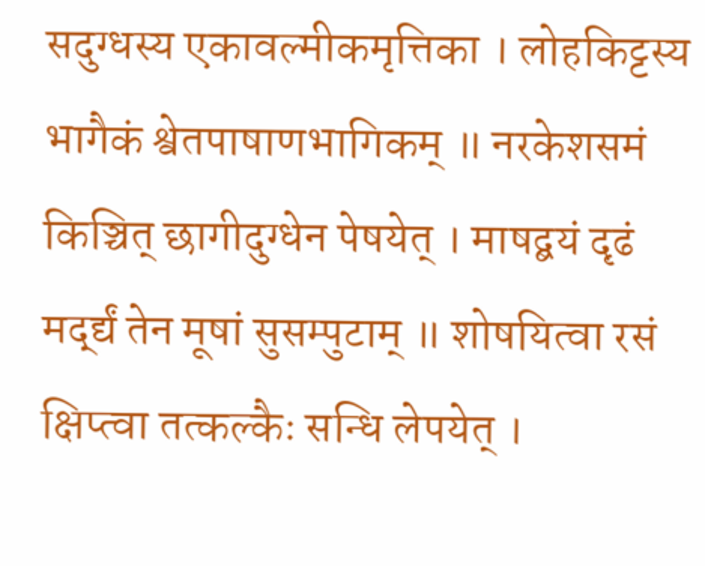सदुग्धस्य एकावल्मीकमृत्तिका । लोहकिट्टस्य भागैकं श्वेतपाषाणभागिकम् ॥ नरकेशसमं किञ्चित् छागीदुग्धेन पेषयेत् । माषद्बयं दृढं मर्द्द्यं तेन मूषां सुसम्पुटाम् ॥ शोषयित्वा रसं क्षिप्त्वा तत्कल्कैः सन्धि लेपयेत् ।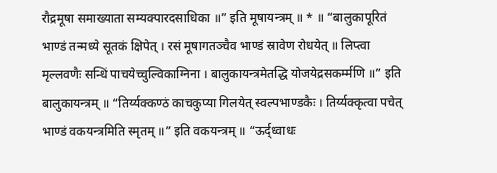रौद्रमूषा समाख्याता सम्यक्पारदसाधिका ॥” इति मूषायन्त्रम् ॥ * ॥ “बालुकापूरितं भाण्डं तन्मध्ये सूतकं क्षिपेत् । रसं मूषागतञ्चैव भाण्डं स्रावेण रोधयेत् ॥ लिप्त्वा मृल्लवणैः सन्धिं पाचयेच्चुल्विकाग्निना । बालुकायन्त्रमेतद्धि योजयेद्रसकर्म्मणि ॥” इति बालुकायन्त्रम् ॥ “तिर्य्यक्कण्ठं काचकुप्या गिलयेत् स्वल्पभाण्डकैः । तिर्य्यक्कृत्वा पचेत् भाण्डं वकयन्त्रमिति स्मृतम् ॥” इति वकयन्त्रम् ॥ “ऊर्द्ध्वाधः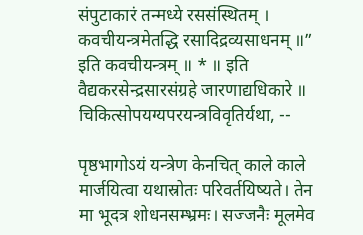संपुटाकारं तन्मध्ये रससंस्थितम् । कवचीयन्त्रमेतद्धि रसादिद्रव्यसाधनम् ॥” इति कवचीयन्त्रम् ॥ * ॥ इति वैद्यकरसेन्द्रसारसंग्रहे जारणाद्यधिकारे ॥ चिकित्सोपयग्यपरयन्त्रविवृतिर्यथा, --

पृष्ठभागोऽयं यन्त्रेण केनचित् काले काले मार्जयित्वा यथास्रोतः परिवर्तयिष्यते। तेन मा भूदत्र शोधनसम्भ्रमः। सज्जनैः मूलमेव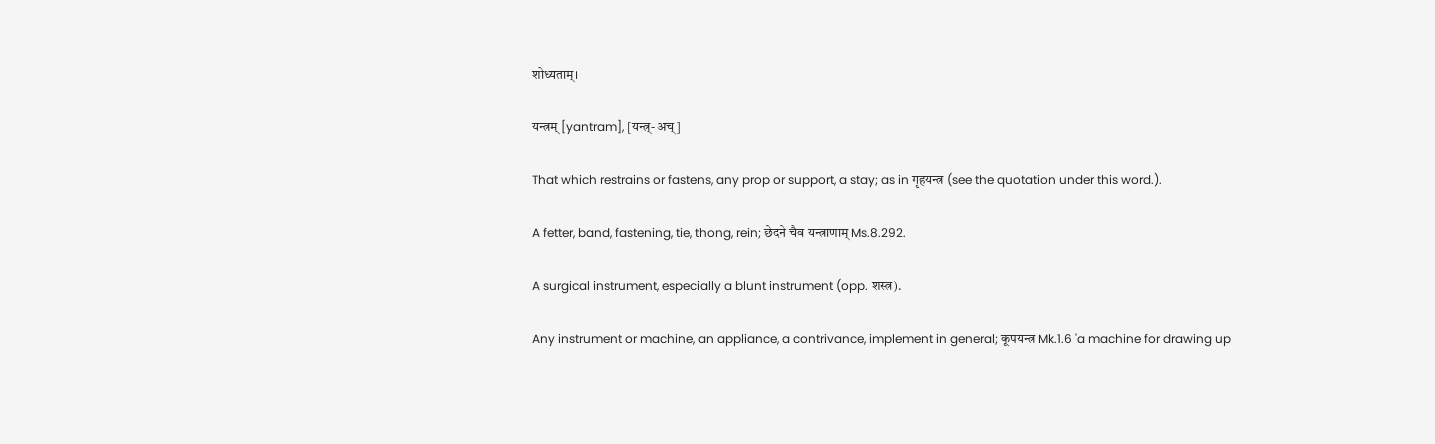शोध्यताम्।

यन्त्रम् [yantram], [यन्त्र्-अच्]

That which restrains or fastens, any prop or support, a stay; as in गृहयन्त्र (see the quotation under this word.).

A fetter, band, fastening, tie, thong, rein; छेदने चैव यन्त्राणाम् Ms.8.292.

A surgical instrument, especially a blunt instrument (opp. शस्त्र).

Any instrument or machine, an appliance, a contrivance, implement in general; कूपयन्त्र Mk.1.6 'a machine for drawing up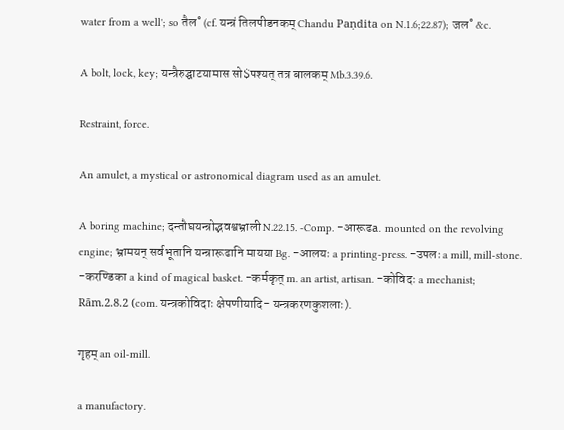water from a well'; so तैल˚ (cf. यन्त्रं तिलपीडनकम् Chandu Paṇdita on N.1.6;22.87); जल˚ &c.

A bolt, lock, key; यन्त्रैरुद्घाटयामास सो$पश्यत् तत्र बालकम् Mb.3.39.6.

Restraint, force.

An amulet, a mystical or astronomical diagram used as an amulet.

A boring machine; दन्तौघयन्त्रोद्भवश्वभ्राली N.22.15. -Comp. -आरूढa. mounted on the revolving engine; भ्रामयन् सर्वभूतानि यन्त्रारूढानि मायया Bg. -आलयः a printing-press. -उपलः a mill, mill-stone. -करण्डिका a kind of magical basket. -कर्मकृत् m. an artist, artisan. -कोविदः a mechanist; Rām.2.8.2 (com. यन्त्रकोविदाः क्षेपणीयादि- यन्त्रकरणकुशलाः).

गृहम् an oil-mill.

a manufactory.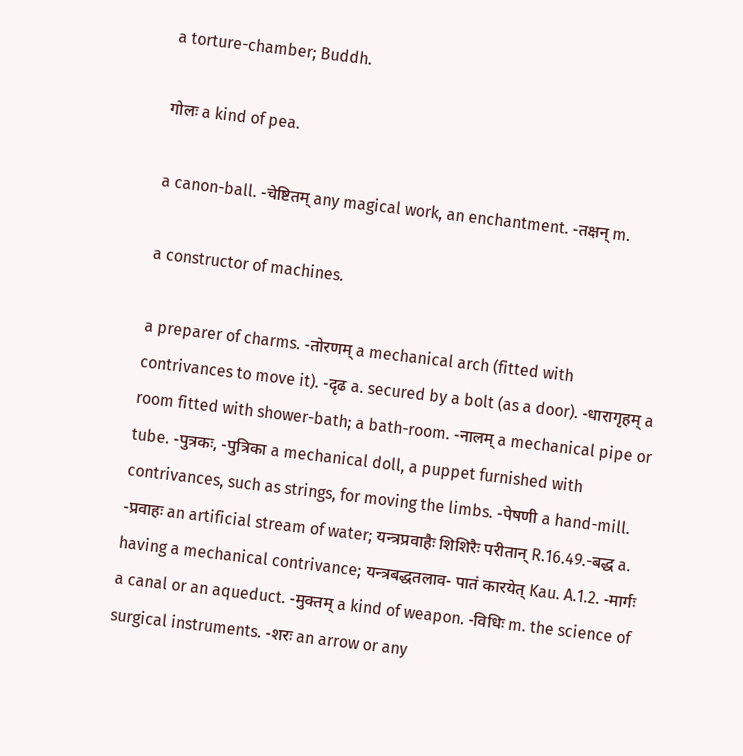a torture-chamber; Buddh.

गोलः a kind of pea.

a canon-ball. -चेष्टितम् any magical work, an enchantment. -तक्षन् m.

a constructor of machines.

a preparer of charms. -तोरणम् a mechanical arch (fitted with contrivances to move it). -दृढ a. secured by a bolt (as a door). -धारागृहम् a room fitted with shower-bath; a bath-room. -नालम् a mechanical pipe or tube. -पुत्रकः, -पुत्रिका a mechanical doll, a puppet furnished with contrivances, such as strings, for moving the limbs. -पेषणी a hand-mill. -प्रवाहः an artificial stream of water; यन्त्रप्रवाहैः शिशिरैः परीतान् R.16.49.-बद्ध a. having a mechanical contrivance; यन्त्रबद्धतलाव- पातं कारयेत् Kau. A.1.2. -मार्गः a canal or an aqueduct. -मुक्तम् a kind of weapon. -विधिः m. the science of surgical instruments. -शरः an arrow or any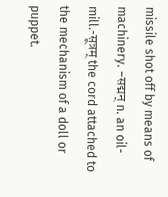missile shot off by means of machinery. -सद्मन् n. an oil-mill.-सूत्रम् the cord attached to the mechanism of a doll or puppet.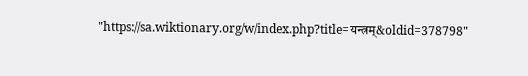"https://sa.wiktionary.org/w/index.php?title=यन्त्रम्&oldid=378798"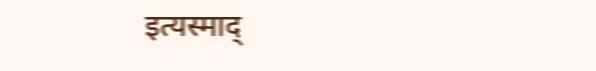इत्यस्माद्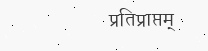प्रतिप्राप्तम्